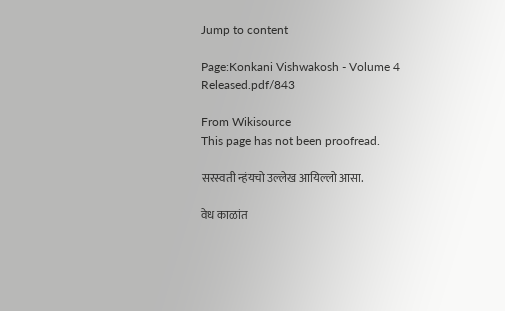Jump to content

Page:Konkani Vishwakosh - Volume 4 Released.pdf/843

From Wikisource
This page has not been proofread.

सरस्वती न्हंयचो उल्लेख आयिल्लो आसा.

वेध काळांत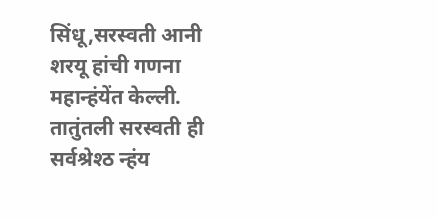सिंधू,सरस्वती आनी शरयू हांची गणना महान्हंयेंत केल्ली. तातुंतली सरस्वती ही सर्वश्रेश्ठ न्हंय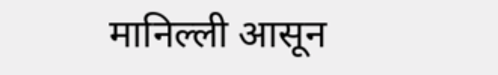मानिल्ली आसून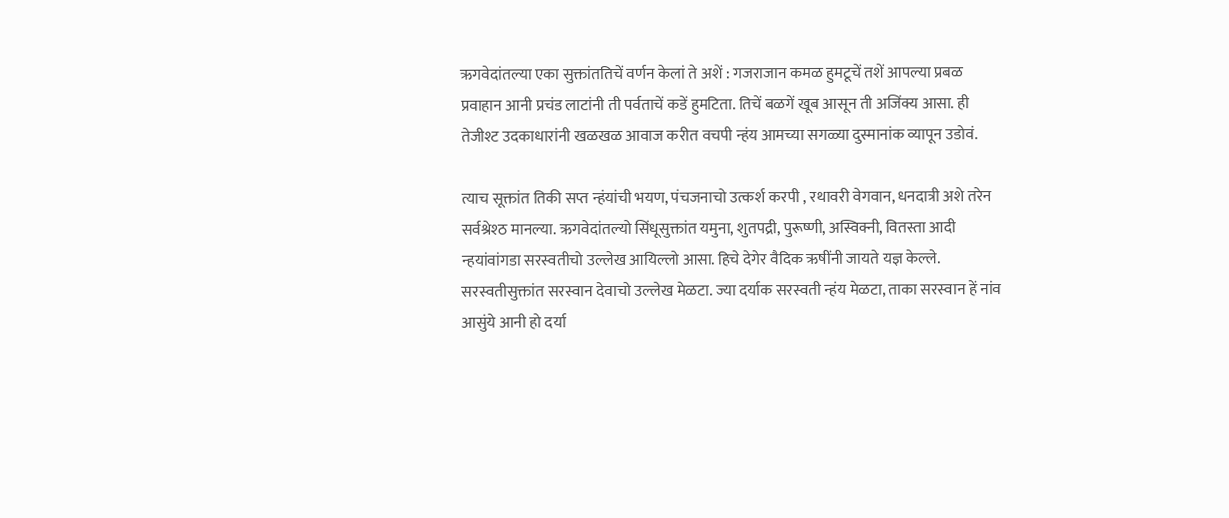ऋगवेदांतल्या एका सुक्तांततिचें वर्णन केलां ते अशें : गजराजान कमळ हुमटूचें तशें आपल्या प्रबळ प्रवाहान आनी प्रचंड लाटांनी ती पर्वताचें कडें हुमटिता. तिचें बळगें खूब आसून ती अजिंक्य आसा. ही तेजीश्ट उदकाधारांनी खळखळ आवाज करीत वचपी न्हंय आमच्या सगळ्या दुस्मानांक व्यापून उडोवं.

त्याच सूक्तांत तिकी सप्त न्हंयांची भयण, पंचजनाचो उत्कर्श करपी , रथावरी वेगवान, धनदात्री अशे तरेन सर्वश्रेश्ठ मानल्या. ऋगवेदांतल्यो सिंधूसुक्तांत यमुना, शुतपद्री, पुरूष्णी, अस्विक्नी, वितस्ता आदी न्हयांवांगडा सरस्वतीचो उल्लेख आयिल्लो आसा. हिचे देगेर वैदिक ऋषींनी जायते यज्ञ केल्ले. सरस्वतीसुक्तांत सरस्वान देवाचो उल्लेख मेळटा. ज्या दर्याक सरस्वती न्हंय मेळटा, ताका सरस्वान हें नांव आसुंये आनी हो दर्या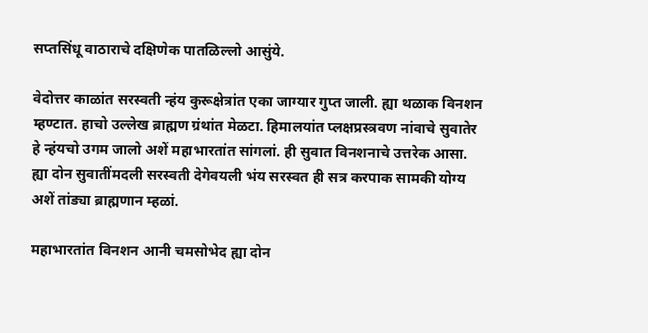सप्तसिंधू वाठाराचे दक्षिणेक पातळिल्लो आसुंये.

वेदोत्तर काळांत सरस्वती न्हंय कुरूक्षेत्रांत एका जाग्यार गुप्त जाली. ह्या थळाक विनशन म्हण्टात. हाचो उल्लेख ब्राह्मण ग्रंथांत मेळटा. हिमालयांत प्लक्षप्रस्त्रवण नांवाचे सुवातेर हे न्हंयचो उगम जालो अशें महाभारतांत सांगलां. ही सुवात विनशनाचे उत्तरेक आसा. ह्या दोन सुवातींमदली सरस्वती देगेवयली भंय सरस्वत ही सत्र करपाक सामकी योग्य अशें तांड्या ब्राह्मणान म्हळां.

महाभारतांत विनशन आनी चमसोभेद ह्या दोन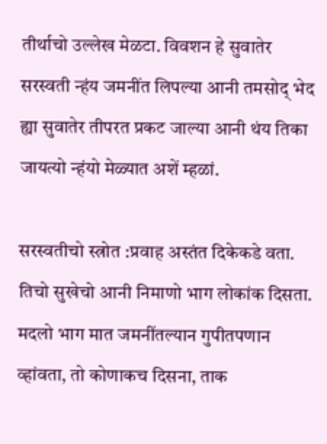तीर्थाचो उल्लेख मेळटा. विवशन हे सुवातेर सरस्वती न्हंय जमनींत लिपल्या आनी तमसोद् भेद ह्या सुवातेर तीपरत प्रकट जाल्या आनी थंय तिका जायत्यो न्हंयो मेळ्यात अशें म्हळां.

सरस्वतीचो स्त्रोत :प्रवाह अस्तंत दिकेकडे वता. तिचो सुखेचो आनी निमाणो भाग लोकांक दिसता. मदलो भाग मात जमनींतल्यान गुपीतपणान व्हांवता, तो कोणाकच दिसना, ताक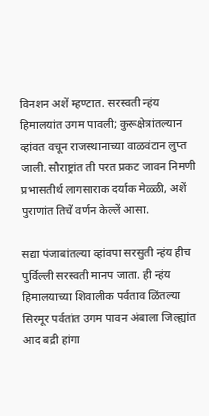विनशन अशें म्हण्टात. सरस्वती न्हंय हिमालयांत उगम पावली; कुरूक्षेत्रांतल्यान व्हांवत वचून राजस्थानाच्या वाळवंटान लुप्त जाली. सौराष्ट्रांत ती परत प्रकट जावन निमणी प्रभासतीर्थ लागसाराक दर्याक मेळ्ळी, अशें पुराणांत तिचें वर्णन केल्लें आसा.

सद्या पंजाबांतल्या व्हांवपा सरसुती न्हंय हीच पुर्विल्ली सरस्वती मानप जाता. ही न्हंय हिमालयाच्या शिवालीक पर्वताव ळिंतल्या सिरमूर पर्वतांत उगम पावन अंबाला जिल्ह्यांत आद बद्री हांगा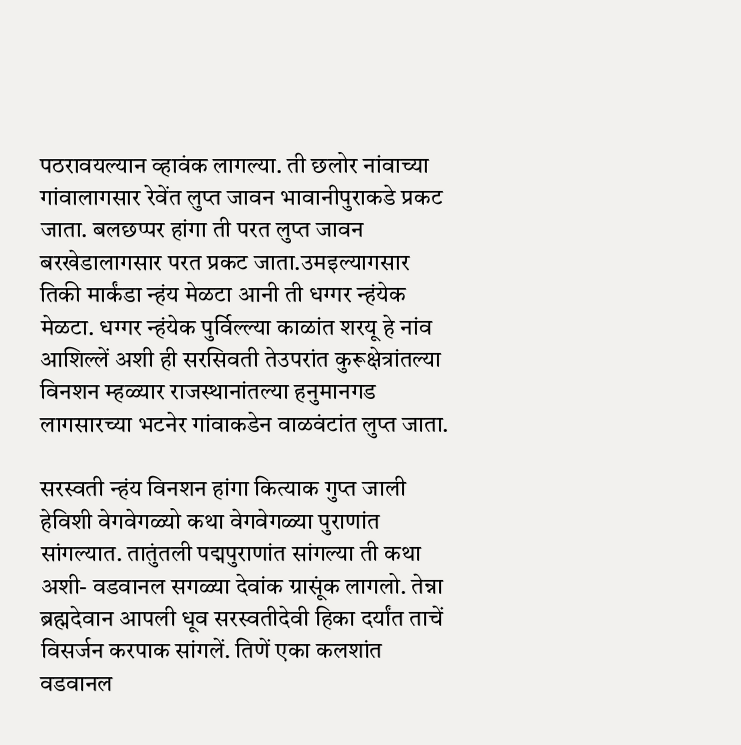पठरावयल्यान व्हावंक लागल्या. ती छलोर नांवाच्या गांवालागसार रेवेंत लुप्त जावन भावानीपुराकडे प्रकट जाता. बलछप्पर हांगा ती परत लुप्त जावन बरखेडालागसार परत प्रकट जाता.उमइल्यागसार तिकी मार्कंडा न्हंय मेळटा आनी ती धग्गर न्हंयेक मेळटा. धग्गर न्हंयेक पुर्विल्ल्या काळांत शरयू हे नांव आशिल्लें अशी ही सरसिवती तेउपरांत कुरूक्षेत्रांतल्या विनशन म्हळ्यार राजस्थानांतल्या हनुमानगड लागसारच्या भटनेर गांवाकडेन वाळवंटांत लुप्त जाता.

सरस्वती न्हंय विनशन हांगा कित्याक गुप्त जाली हेविशी वेगवेगळ्यो कथा वेगवेगळ्या पुराणांत सांगल्यात. तातुंतली पद्मपुराणांत सांगल्या ती कथा अशी- वडवानल सगळ्या देवांक ग्रासूंक लागलो. तेन्ना ब्रह्मदेवान आपली धूव सरस्वतीदेवी हिका दर्यांत ताचें विसर्जन करपाक सांगलें. तिणें एका कलशांत वडवानल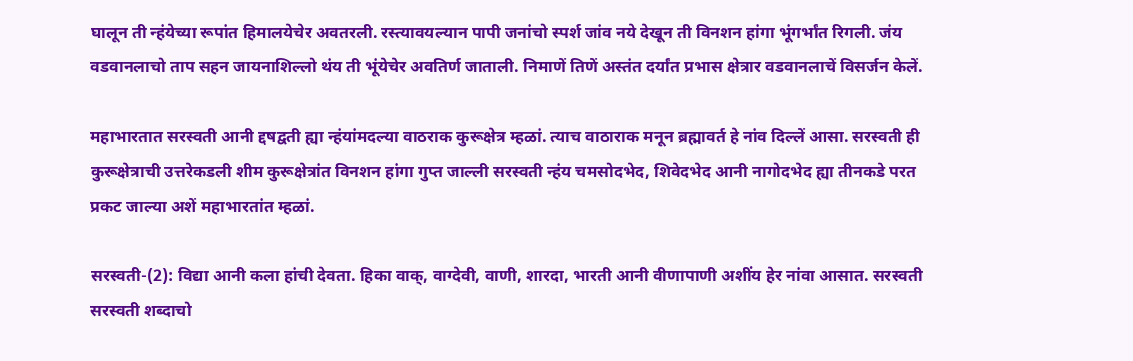घालून ती न्हंयेच्या रूपांत हिमालयेचेर अवतरली. रस्त्यावयल्यान पापी जनांचो स्पर्श जांव नये देखून ती विनशन हांगा भूंगर्भांत रिगली. जंय वडवानलाचो ताप सहन जायनाशिल्लो थंय ती भूंयेचेर अवतिर्ण जाताली. निमाणें तिणें अस्तंत दर्यांत प्रभास क्षेत्रार वडवानलाचें विसर्जन केलें.

महाभारतात सरस्वती आनी द्दषद्वती ह्या न्हंयांमदल्या वाठराक कुरूक्षेत्र म्हळां. त्याच वाठाराक मनून ब्रह्मावर्त हे नांव दिल्लें आसा. सरस्वती ही कुरूक्षेत्राची उत्तरेकडली शीम कुरूक्षेत्रांत विनशन हांगा गुप्त जाल्ली सरस्वती न्हंय चमसोदभेद, शिवेदभेद आनी नागोदभेद ह्या तीनकडे परत प्रकट जाल्या अशें महाभारतांत म्हळां.

सरस्वती-(2): विद्या आनी कला हांची देवता. हिका वाक्, वाग्देवी, वाणी, शारदा, भारती आनी वीणापाणी अशींय हेर नांवा आसात. सरस्वती सरस्वती शब्दाचो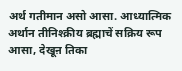अर्थ गतीमान असो आसा. आध्यात्मिक अर्थान तीनिश्क्रीय ब्रह्माचें सक्रिय रूप आसा, देखूऩ तिका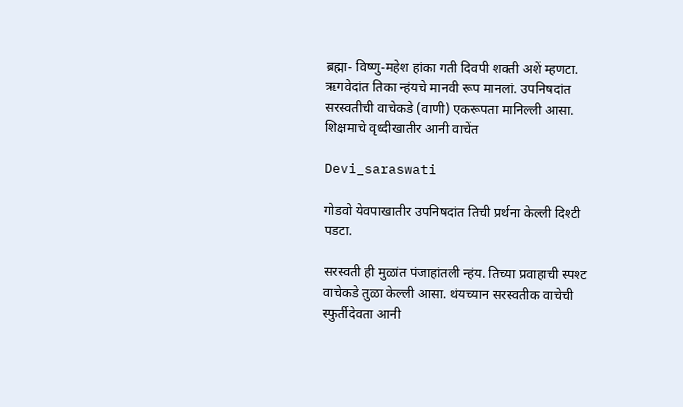ब्रह्मा- विष्णु-महेश हांका गती दिवपी शक्ती अशें म्हणटा. ऋगवेदांत तिका न्हंयचे मानवी रूप मानलां. उपनिषदांत सरस्वतीची वाचेकडे (वाणी) एकरूपता मानिल्ली आसा. शिक्षमाचे वृध्दीखातीर आनी वाचेंत

Devi_saraswati

गोडवो येवपाखातीर उपनिषदांत तिची प्रर्थना केल्ली दिश्टी पडटा.

सरस्वती ही मुळांत पंजाहांतली न्हंय. तिच्या प्रवाहाची स्पश्ट वाचेकडे तुळा केल्ली आसा. थंयच्यान सरस्वतीक वाचेची स्फुर्तीदेवता आनी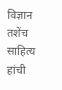विज्ञान तशेंच साहित्य हांची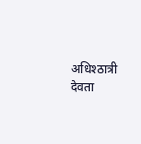अधिश्ठात्री देवता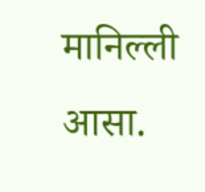मानिल्ली आसा.